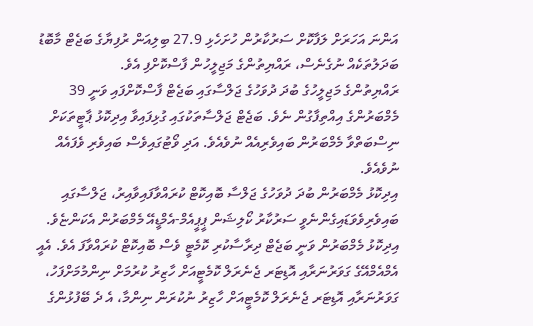އަންނަ އަހަރަށް ލަފާކޮށް ސަރުކާރުން ހުށަހެޅި 27.9 ބިލިއަން ރުފިޔާގެ ބަޖެޓް މާބޮޑު ބަދަލުތަކެއް ނުގެނެސް، ރައްޔިތުންގެ މަޖިލީހުން ފާސްކޮށްފި އެވެ.
ރައްޔިތުންގެ މަޖިލީހުގެ ބުދަ ދުވަހުގެ ޖަލްސާގައި ބަޖެޓް ފާސްކޮށްފައި ވަނީ 39 މެމްބަރުންގެ އިއްތިފާގުން ނެވެ. ބަޖެޓް ޖަލްސާތަކުގައި ގުޅިފައިވާ އިދިކޮޅު ޕާޓީތަކަށް ނިސްބަތްވާ މެމްބަރުން ބައިވެރިއެއް ނުވެއެވެ. އަދި ވޯޓުގައިވެސް ބައިވެރި ވެފައެއް ނުވެއެވެ.
އިދިކޮޅު މެމްބަރުން ބުދަ ދުވަހުގެ ޖަލްސާ ބޮއިކޮޓް ކުރައްވާފައިވާއިރު، ޖަލްސާގައި ބައިވެރިވެވަޑައިގެންނެވީ ސަރުކާރު ކޯލިޝަން ޕީޕީއެމް-އެމްޑީއޭ މެމްބަރުން އެކަންޏެވެ.
އިދިކޮޅު މެމްބަރުން ވަނީ ބަޖެޓް ދިރާސާކުރި ކޮމެޓީ ވެސް ބޮއިކޮޓް ކުރައްވާފަ އެވެ. އެއީ އެމްއެމްއޭގެ ގަވަރުނަރާއި އޮޑިޓަރ ޖެނެރަލް ކޮމެޓީއަށް ހާޒިރު ކުރުމަށް ނިންމުމަށްފަހު، ގަވަރުނަރާއި އޮޑިޓަރ ޖެނެރަލް ކޮމެޓީއަށް ހާޒިރު ނުކުރަން ނިންމާ، އެ ދެ ބޭފުޅުންގެ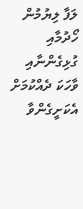ލަފާ ލިޔުމުން ހޯދުމާއި ގުޅިގެންނާއި ވާހަކަ ދެއްކުމަށް އެކަށީގެންވާ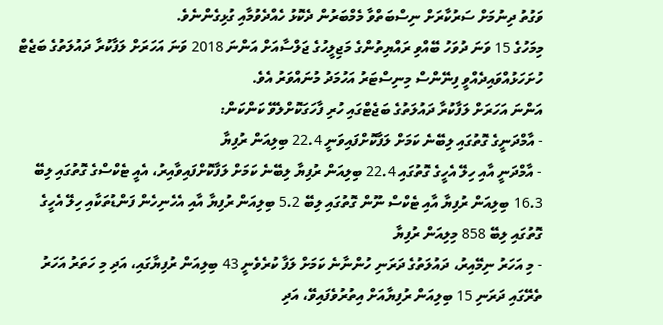ވަގުތު ދިނުމަށް ސަރުކާރަށް ނިސްބަތްވާ މެމްބަރުން ދެކޮޅު ހެއްދެވުމާއި ގުޅިގެންނެވެ.
މިމަހުގެ 15 ވަނަ ދުވަހު ބޭއްވި ރައްޔިތުންގެ މަޖިލީހުގެ ޖަލްސާއަށް އަންނަ 2018 ވަނަ އަހަރަށް ލަފާކުރާ ދައުލަތުގެ ބަޖެޓް ހުށަހަޅުއްވައިދެއްވީ ފިނޭންސް މިނިސްޓަރު އަހުމަދު މުނައްވަރު އެވެ.
އަންނަ އަހަރަށް ލަފާކުރާ ދައުލަތުގެ ބަޖެޓްގައި ހުރި ފާހަގަކޮށްލެވޭ ކަންކަން:
- އާމްދަނީގެ ގޮތުގައި ލިބޭނެ ކަމަށް ލަފާކޮށްފައިވަނީ 22.4 ބިލިއަން ރުފިޔާ
- އާމްދަނީ އާއި ހިލޭ އެހީގެ ގޮތުގައި 22.4 ބިލިއަން ރުފިޔާ ލިބޭނެ ކަމަށް ލަފާކޮށްފައިވާއިރު، އެއީ ޓެކްސްގެ ގޮތުގައި ލިބޭ 16.3 ބިލިއަން ރުފިޔާ އާއި ޓެކްސް ނޫން ގޮތުގައި ލިބޭ 5.2 ބިލިއަން ރުފިޔާ އާއި އެހެނިހެން ފަންޑުތަކާއި ހިލޭ އެހީގެ ގޮތުގައި ލިބޭ 858 މިލިއަން ރުފިޔާ
- މި އަހަރު ނިމޭއިރު، ދައުލަތުގެ ދަރަނި ހުންނާނެ ކަމަށް ލަފާ ކުރެވެނީ 43 ބިލިއަން ރުފިޔާގައި، އަދި މި ހަތަރު އަހަރު ތެރޭގައި ދަރަނި 15 ބިލިއަން ރުފިޔާއަށް އިތުރުވެފައިވޭ، އަދި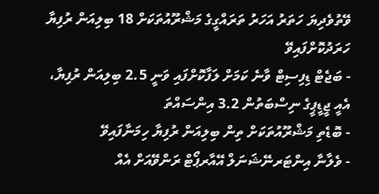ވޭތުވެދިޔަ ހަތަރު އަހަރު ތަރައްގީގެ މަޝްރޫއުތަކަށް 18 ބިލިއަން ރުފިޔާ ހަރަދުކޮށްފައިވޭ
- ބަޖެޓް ޑިފިސިޓް ވާނެ ކަމަށް ލަފާކޮށްފައި ވަނީ 2.5 ބިލިއަން ރުފިޔާ، އެއީ ޖީޑީޕީގެ ނިސްބަތުން 3.2 އިންސައްތަ
- ބޮޑެތި މަޝްރޫއުތަކަށް ތިން ބިލިއަން ރުފިޔާ ހިމަނާފައިވޭ
- ވެލާނާ އިންޓަރނޭޝަނަލް އޭއާރޕޯޓް ރަންވޭއަށް އެއް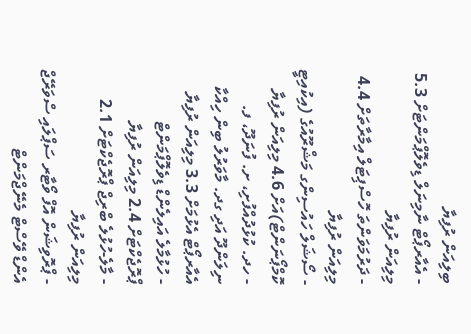ބިލިއަން ރުފިޔާ
- އެއާރޕޯޓް ނާމިނަލް ޑިވެލޮޕްމަންޓަށް 5.3 މިލިއަން ރުފިޔާ
- ދަރުމަވަންތަ ހޮސްޕިޓަލް އިމާރާތަށް 4.4 މިލިއަން ރުފިޔާ
- ސޯޝަލް ހައުސިންގ މަޝްރޫއުގެ (އިކުއިޓީ ކޮމްޕޯނަންޓް)އަށް 4.6 މިލިއަން ރުފިޔާ
- ހދ. ކުޅުދުއްފުށި، ށ. ފުނަދޫ، ފ. ނިލަންދޫ އަދި ގދ. މާވަރުލު ބިން ހިއްކާ އެއާރޕޯޓް އެޅުމަށް 3.3 މިލިއަން ރުފިޔާ
- ހުޅުމާލެ އައިލެންޑް ޑިވެލޮޕްމަންޓް ޕްރޮޖެކްޓަށް 2.4 މިލިއަން ރުފިޔާ
- މާލެ-ހުޅުލެ ބްރިޖް ޕްރޮޖެކްޓަށް 2.1 މިލިއަން ރުފިޔާ
- ޕްރޮވިޝަން އޮފް ވޯޓާރ ސަޕްލައި ސްވަރޭޖް އެންޑް ވޭސްޓް މެނޭޖްމަންޓް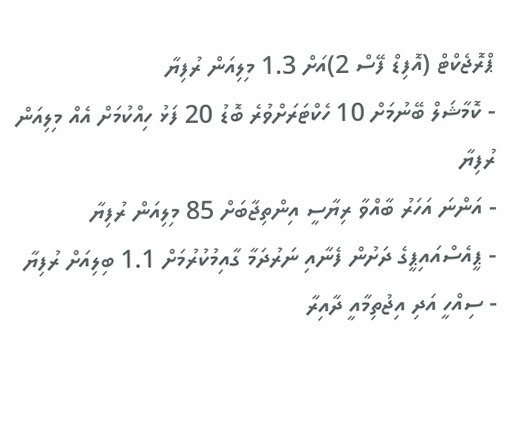ޕްރޮޖެކްޓް (އޮފިޑް ފޭސް 2)އަށް 1.3 މިލިއަން ރުފިޔާ
- ކޮމާޝަލް ބޭނުމަށް 10 ހެކްޓަރަށްވުރެ ބޮޑު 20 ފަޅު ހިއްކުމަށް އެއް މިލިއަން ރުފިޔާ
- އަންނަ އަހަރު ބާއްވާ ރިޔާސީ އިންތިޖާބަށް 85 މިލިއަން ރުފިޔާ
- ޕީއެސްއައިޕީގެ ދަށުން ފެނާއި ނަރުދަމާ ގާއިމުކުރުމަށް 1.1 ބިލިއަށް ރުފިޔާ
- ސިއްހީ އަދި އިޖުތިމާއީ ދާއިރާ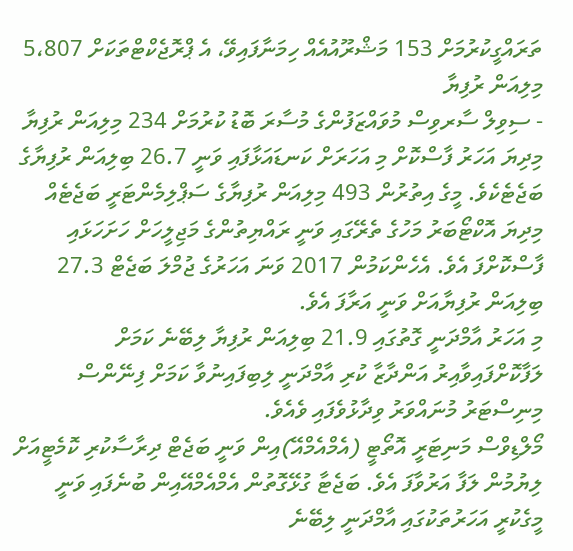ތަރައްގީކުރުމަށް 153 މަޝްރޫއުއެއް ހިމަނާފައިވޭ، އެ ޕްރޮޖެކްޓްތަކަށް 5،807 މިލިއަން ރުފިޔާ
- ސިވިލް ސާރވިސް މުވައްޒަފުންގެ މުސާރަ ބޮޑު ކުރުމަށް 234 މިލިއަން ރުފިޔާ
މިދިޔަ އަހަރު ފާސްކޮށް މި އަހަރަށް ކަނޑައަޅާފައި ވަނީ 26.7 ބިލިއަން ރުފިޔާގެ ބަޖެޓެކެވެ. މީގެ އިތުރުން 493 މިލިއަން ރުފިޔާގެ ސަޕްލިމެންޓަރީ ބަޖެޓެއް މިދިޔަ އޮކްޓޯބަރު މަހުގެ ތެރޭގައި ވަނީ ރައްޔިތުންގެ މަޖިލީހަށް ހަށަހަޅައި ފާސްކޮށްފަ އެވެ. އެހެންކަމުން 2017 ވަނަ އަހަރުގެ ޖުމްލަ ބަޖެޓް 27.3 ބިލިއަން ރުފިޔާއަށް ވަނީ އަރާފަ އެވެ.
މި އަހަރު އާމްދަނީ ގޮތުގައި 21.9 ބިލިއަން ރުފިޔާ ލިބޭނެ ކަމަށް ލަފާކޮށްފައިވާއިރު އަންދާޒާ ކުރި އާމްދަނީ ލިބިފައިނުވާ ކަމަށް ފިނޭންސް މިނިސްޓަރު މުނައްވަރު ވިދާޅުވެފައި ވެއެވެ.
މޯލްޑިވްސް މަނިޓަރީ އޮތޯޓީ (އެމްއެމްއޭ)އިން ވަނީ ބަޖެޓް ދިރާސާކުރި ކޮމެޓީއަށް ލިޔުމުން ލަފާ އަރުވާފަ އެވެ. ބަޖެޓާ ގުޅޭގޮތުން އެމްއެމްއޭއިން ބުނެފައި ވަނީ މީގެކުރީ އަހަރުތަކުގައި އާމްދަނީ ލިބޭނެ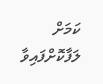ކަމަށް ލަފާކޮށްފައިވާ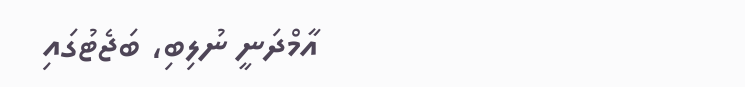އާމްދަނީ ނުލިބި، ބަޖެޓުގައި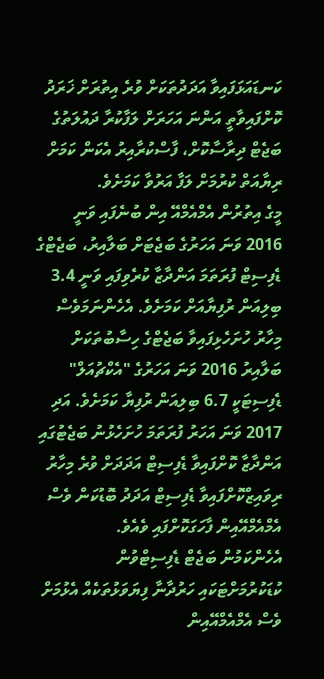ކަނޑައަޅަފައިވާ އަދަދުތަކަށް ވުރެ އިތުރަށް ޚަރަދު ކޮށްފައިވާތީ އަންނަ އަހަރަށް ލަފާކުރާ ދައުލަތުގެ ބަޖެޓް ދިރާސާކޮށް، ފާސްކުރާއިރު އެކަން ކަމަށް ރިޔާއަތް ކުރުމަށް ލަފާ އަރުވާ ކަމަށެވެ.
މީގެ އިތުރުން އެމްއެމްއޭ އިން ބުނެފައި ވަނީ 2016 ވަނަ އަހަރުގެ ބަޖެޓަށް ބަލާއިރު، ބަޖެޓްގެ ޑެފިސިޓް ފުރަތަމަ އަންދާޒާ ކުރެވިފައި ވަނީ 3.4 ބިލިއަން ރުފިޔާއަށް ކަމަށެވެ. އެހެންނަމަވެސް މިހާރު ހުށަހެޅިފައިވާ ބަޖެޓްގެ ހިސާބުތަކަށް ބަލާއިރު 2016 ވަނަ އަހަރުގެ "އެކްޗުއަލް" ޑެފިސިޓަކީ 6.7 ބިލިއަން ރުފިޔާ ކަމަށެވެ. އަދި 2017 ވަނަ އަހަރު ފުރަތަމަ ހުށަހެޅުނު ބަޖެޓުގައި އަންދާޒާ ކޮށްފައިވާ ޑެފިސިޓް އަދަދަށް ވުރެ މިހާރު ރިވައިޒްކޮށްފައިވާ ޑެފިސިޓް އަދަދު ބޮޑުކަން ވެސް އެމްއެމްއޭއިން ފާހަގަކޮށްފައި ވެއެވެ.
އެހެންކަމުން ބަޖެޓް ޑެފިސިޓްވުން ކުޑަކުރުމަށްޓަކައި ހަރުދާނާ ފިޔަވަޅުތަކެއް އެޅުމަށް ވެސް އެމްއެމްއޭއިން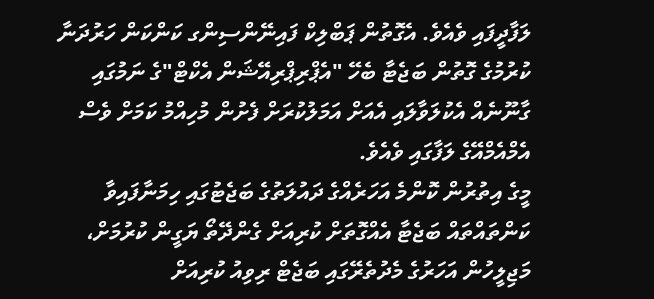ލަފާދީފައި ވެއެވެ. އެގޮތުން ޕަބްލިކް ފައިނޭންސިންގ ކަންކަން ހަރުދަނާ ކުރުމުގެ ގޮތުން ބަޖެޓާ ބެހޭ "އެޕްރިޕްރިއޭޝަން އެކްޓް"ގެ ނަމުގައި ގާނޫނެއް އެކުލަވާލައި އެއަށް އަމަލުކުރަށް ފެށުން މުހިއްމު ކަމަށް ވެސް އެމްއެމްއޭގެ ލަފާގައި ވެއެވެ.
މީގެ އިތުރުން ކޮންމެ އަހަރެއްގެ ދައުލަތުގެ ބަޖެޓުގައި ހިމަނާފައިވާ ކަންތައްތައް ބަޖެޓާ އެއްގޮތަށް ކުރިއަށް ގެންދޭތޯ ޔަގީން ކުރުމަށް، މަޖިލީހުން އަހަރުގެ މެދުތެރޭގައި ބަޖެޓް ރިވިއު ކުރިއަށް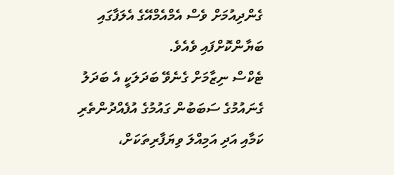ގެންދިއުމަށް ވެސް އެމްއެމްއޭގެ އެލަފާގައި ބަޔާންކޮށްފައި ވެއެވެ.
ޓެކްސް ނިޒާމަށް ގެނެވޭ ބަދަލަކީ އެ ބަދަލު ގެނައުމުގެ ސަބަބުން ގައުމުގެ އުފެއްދުންތެރި ކަމާއި އަދި އަމިއްލަ ވިޔަފާރިތަކަށް،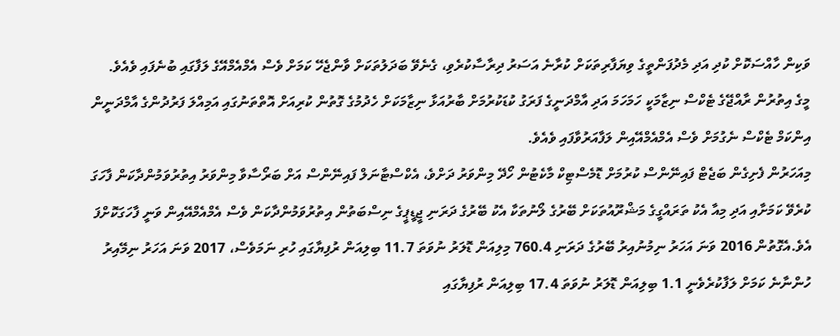ވަކިން ހާއްސަކޮށް ކުދި އަދި މެދުފަންތީގެ ވިޔަފާރިތަކަށް ކުރާނެ އަސަރު ދިރާސާކުރެވި، ގެނެވޭ ބަދަލުތަކަށް ވާންޖެހޭ ކަމަށް ވެސް އެމްއެމްއޭގެ ލަފާގައި ބުނެފައި ވެއެވެ.
މީގެ އިތުރުން ރާއްޖޭގެ ޓެކްސް ނިޒާމަކީ ހަމަހަމަ އަދި އާމްދަނީގެ ފަރަގު ކުޑަކުރުމަށް ބާރުއަޅާ ނިޒާމަކަށް ހެދުމުގެ ގޮތުން ކުރިއަށް އޮތްތަނުގައި އަމިއްލަ ފަރުދުންގެ އާމްދަނީން އިންކަމް ޓެކްސް ނެގުމަށް ވެސް އެމްއެމްއޭއިން ލަފާއަރުވާފައި ވެއެވެ.
މިއަހަރުން ފެށިގެން ބަޖެޓް ފައިނޭންސް ކުރުމަށް ޑޮމެސްޓިކް މާކެޓުން ހޯދޭ މިންވަރު ދަށްވެ، އެކްސްޓާނަލް ފައިނޭންސް އަށް ބަރޯސާވާ މިންވަރު އިތުރުވަމުންދާކަން ފާހަގަ ކުރެވޭ ކަމަށާއި އަދި މިއާ އެކު ތަރައްގީގެ މަޝްރޫއުތަކަށް ބޭރުގެ ލޯނުތަކާ އެކު ބޭރުގެ ދަރަނި ޖީޑީޕީގެ ނިސްބަތުން އިތުރުވަމުންދާކަން ވެސް އެމްއެމްއޭއިން ވަނީ ފާހަގަކޮށްފަ އެވެ.އެގޮތުން 2016 ވަނަ އަހަރު ނިމުނުއިރު ބޭރުގެ ދަރަނި 760.4 މިލިއަން ޑޮލަރު ނުވަތަ 11.7 ބިލިއަން ރުފިޔާގައި ހުރި ނަމަވެސް، 2017 ވަނަ އަހަރު ނިމޭއިރު ހުންނާނެ ކަމަށް ލަފާކުރެވެނީ 1.1 ބިލިއަން ޑޮލަރު ނުވަތަ 17.4 ބިލިއަން ރުފިޔާގައި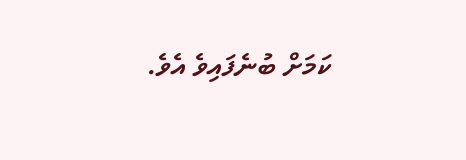ކަމަށް ބުނެފައިވެ އެވެ.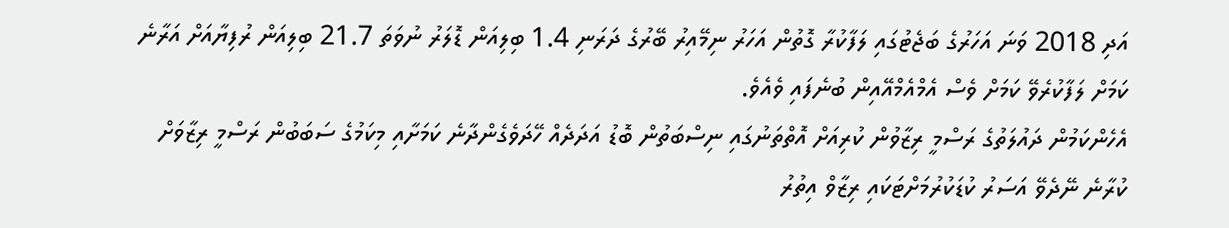އަދި 2018 ވަނަ އަހަރުގެ ބަޖެޓުގައި ލަފާކުރާ ގޮތުން އަހަރު ނިމޭއިރު ބޭރުގެ ދަރަނި 1.4 ބިލިއަން ޑޮލަރު ނުވަތަ 21.7 ބިލިއަން ރުފިޔާއަށް އަރާނެ ކަމަށް ލަފާކުރެވޭ ކަމަށް ވެސް އެމްއެމްއޭއިން ބުނެފައި ވެއެވެ.
އެހެންކަމުން ދައުލަތުގެ ރަސްމީ ރިޒާވުން ކުރިއަށް އޮތްތަނުގައި ނިސްބަތުން ބޮޑު އަދަދެއް ހޭދަވެގެންދާނެ ކަމަށާއި މިކަމުގެ ސަބަބުން ރަސްމީ ރިޒާވަށް ކުރާނެ ނޭދެވޭ އަސަރު ކުޑަކުރުމަށްޓަކައި ރިޒާވް އިތުރު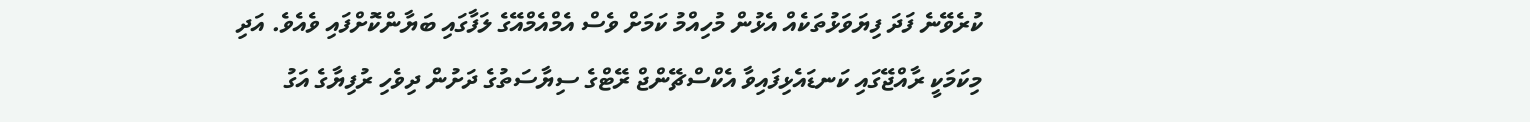ކުރެވޭނެ ފަދަ ފިޔަވަޅުތަކެއް އެޅުން މުހިއްމު ކަމަށް ވެސް އެމްއެމްއޭގެ ލަފާގައި ބަޔާންކޮށްފައި ވެއެވެ. އަދި މިކަމަކީ ރާއްޖޭގައި ކަނޑައެޅިފައިވާ އެކްސްޗޭންޖް ރޭޓްގެ ސިޔާސަތުގެ ދަށުން ދިވެހި ރުފިޔާގެ އަގު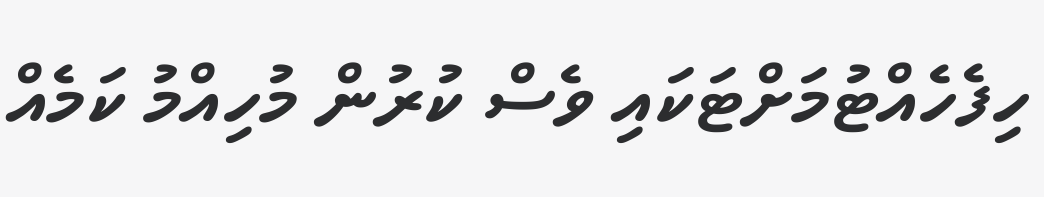ހިފެހެއްޓުމަށްޓަކައި ވެސް ކުރުން މުހިއްމު ކަމެއް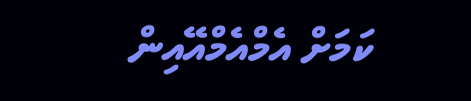ކަމަށް އެމްއެމްއޭއިން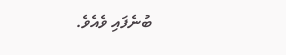ބުނެފައި ވެއެވެ.